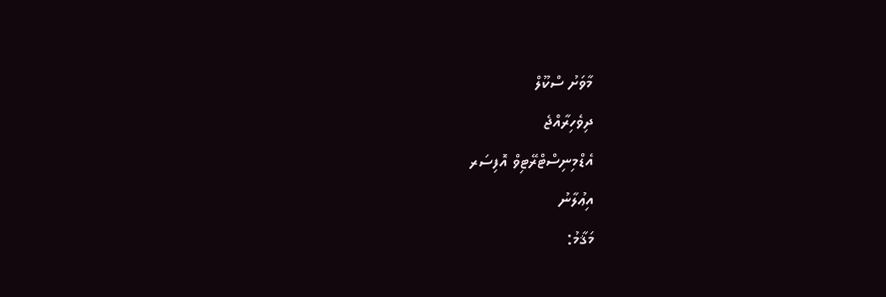މާވަށު ސްކޫލް
ދިވެހިރާއްޖެ
އެޑްމިނިސްޓްރޭޓިވް އޮފިސަރ
އިޢުލާނު
މަޤާމު: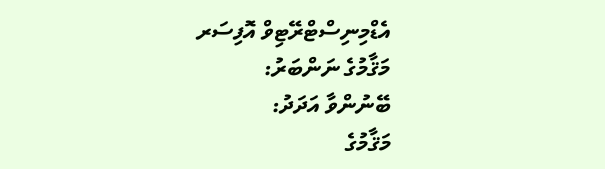އެޑްމިނިސްޓްރޭޓިވް އޮފިސަރ
މަޤާމުގެ ނަންބަރު:
ބޭނުންވާ އަދަދު:
މަޤާމުގެ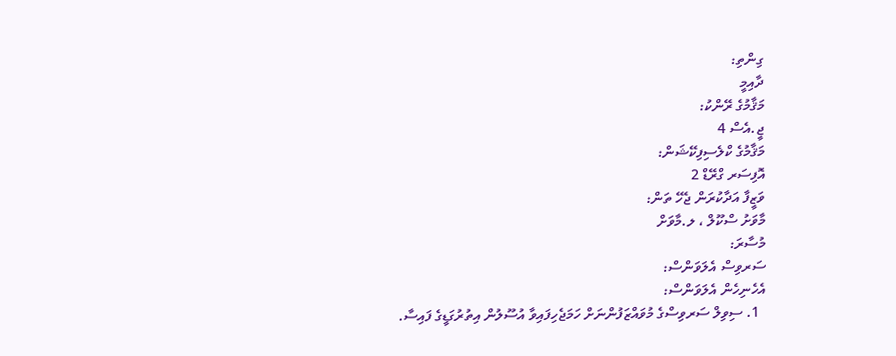ގިންތި:
ދާއިމީ
މަޤާމުގެ ރޭންކު:
ޖީ.އެސް 4
މަޤާމުގެ ކްލެސިފިކޭޝަން:
އޮފިސަރ ގްރޭޑް 2
ވަޒީފާ އަދާކުރަން ޖެހޭ ތަން:
މާވަށު ސްކޫލް ، ލ.މާވަށް
މުސާރަ:
ސަރވިސް އެލަވަންސް:
އެހެނިހެން އެލަވަންސް:
  1. ސިވިލް ސަރވިސްގެ މުވައްޒަފުންނަށް ހަމަޖެހިފައިވާ އުސޫލުން އިތުރުގަޑީގެ ފައިސާ.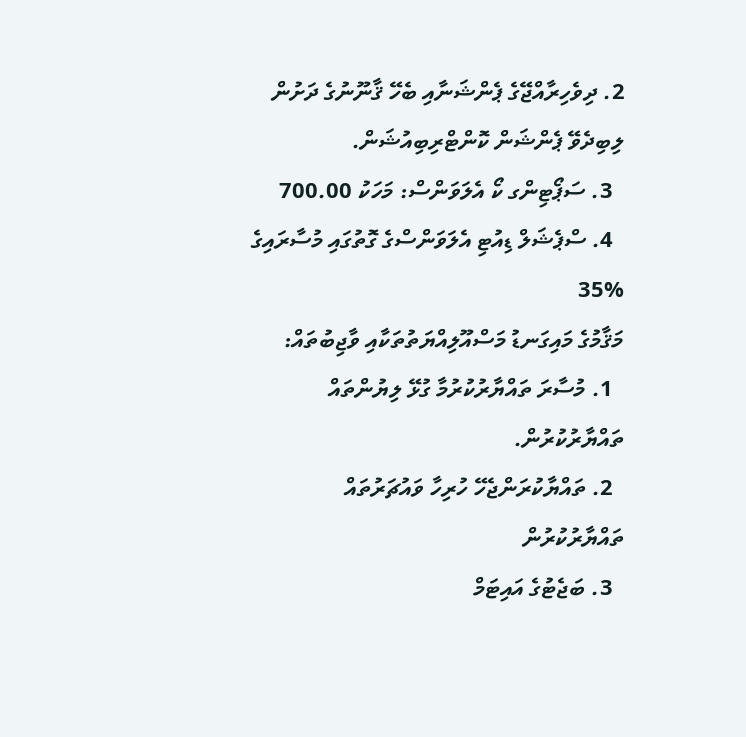2. ދިވެހިރާއްޖޭގެ ޕެންޝަނާއި ބެހޭ ޤާނޫނުގެ ދަށުން ލިބިދެވޭ ޕެންޝަން ކޮންޓްރިބިއުޝަން.
  3. ސަޕޯޓިންގ ކޯ އެލަވަންސް: މަހަކު 700.00
  4. ސްޕެޝަލް ޑިއުޓި އެލަވަންސްގެ ގޮތުގައި މުސާރައިގެ %35
މަޤާމުގެ މައިގަނޑު މަސްއޫލިއްޔަތުތަކާއި ވާޖިބުތައް:
  1. މުސާރަ ތައްޔާރުކުރުމާ ގުޅޭ ލިޔުންތައް ތައްޔާރުކުރުން.
  2. ތައްޔާކުރަންޖެހޭ ހުރިހާ ވައުޗަރުތައް ތައްޔާރުކުރުން
  3. ބަޖެޓުގެ އައިޓަމް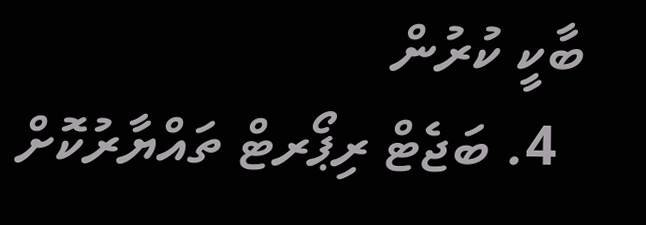ބާކީ ކުރުން
  4. ބަޖެޓް ރިޕޯރޓް ތައްޔާރުކޮށް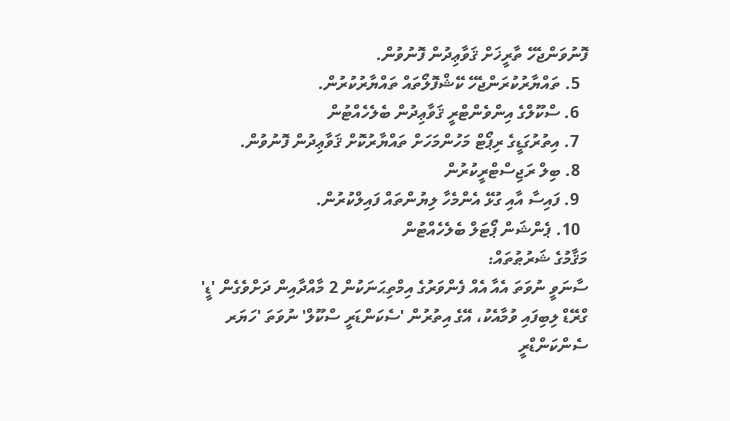ފޮނުވަންޖެހޭ ތާރީޚަށް ޤަވާޢިދުން ފޮނުވުން.
  5. ތައްޔާރުކުރަންޖެހޭ ކޭޝްފޮލޯތައް ތައްޔާރުކުރުން.
  6. ސްކޫލްގެ އިންވެންޓްރީ ޤަވާޢިދުން ބެލެހެއްޓުން
  7. އިތުރުގަޑީގެ ރިޕޯޓް މަހުންމަހަށް ތައްޔާރުކޮށް ޤަވާޢިދުން ފޮނުވުން.
  8. ބިލް ރަޖިސްޓްރީކުރުން
  9. ފައިސާ އާއި ގުޅޭ އެންމެހާ ލިޔުންތައް ފައިލްކުރުން.
  10. ޕެންޝަން ޕޯޓަލް ބެލެހެއްޓުން
މަޤާމުގެ ޝަރުޠުތައް:
ސާނަވީ ނުވަތަ އެއާ އެއް ފެންވަރުގެ އިމްތިޙަނަކުން 2 މާއްދާއިން ދަށްވެގެން 'ޑީ' ގްރޭޑް ލިބިފައި ވުމާއެކު، އޭގެ އިތުރުން 'ސެކަންޑަރީ ސްކޫލް' ނުވަތަ 'ހަޔަރ ސެންކަންޑްރީ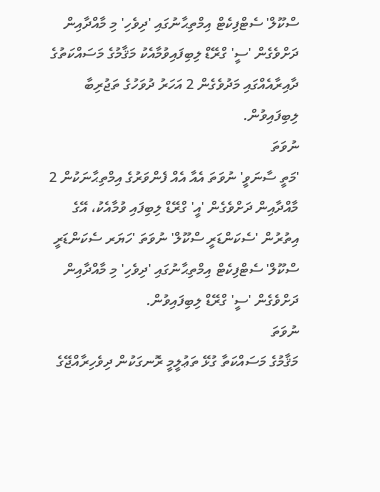ސްކޫލް' ސެޓްފިކެޓް އިމްތިޙާނުގައި 'ދިވެހި' މި މާއްދާއިން ދަށްވެގެން 'ސީ' ގްރޭޑް ލިބިފައިވުމާއެކު މަޤާމުގެ މަސައްކަތުގެ ދާއިރާއެއްގައި މަދުވެގެން 2 އަހަރު ދުވަހުގެ ތަޖުރިބާ ލިބިފައިވުން.
ނުވަތަ
'މަތީ ސާނަވީ' ނުވަތަ އެއާ އެއް ފެންވަރުގެ އިމްތިޙާނަކުން 2 މާއްދާއިން ދަށްވެގެން 'އީ' ގްރޭޑް ލިބިފައި ވުމާއެކު، އޭގެ އިތުރުން 'ސެކަންޑަރީ ސްކޫލް' ނުވަތަ 'ހަޔަރ ސެކަންޑަރީ ސްކޫލް' ސެޓްފިކެޓް އިމްތިޙާނުގައި 'ދިވެހި' މި މާއްދާއިން ދަށްވެގެން 'ސީ' ގްރޭޑް ލިބިފައިވުން.
ނުވަތަ
މަޤާމުގެ މަސައްކަތާ ގުޅޭ ތަޢުލީމީ ރޮނގަކުން ދިވެހިރާއްޖޭގެ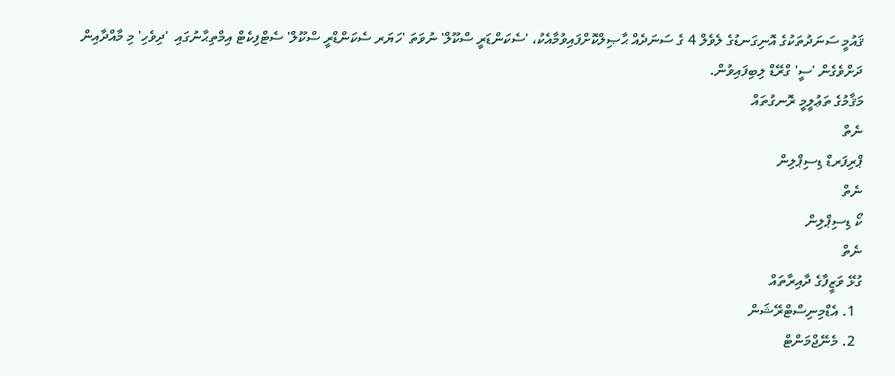ޤައުމީ ސަނަދުތަކުގެ އޮނިގަނޑުގެ ލެވެލް 4 ގެ ސަނަދެއް ޙާޞިލްކޮށްފައިވުމާއެކު، 'ސެކަންޑަރީ ސްކޫލް' ނުވަތަ 'ހަޔަރ ސެކަންޑްރީ ސްކޫލް' ސެޓްފިކެޓް އިމްތިޙާނުގައި  'ދިވެހި' މި މާއްދާއިން ދަށްވެގެން 'ސީ' ގްރޭޑް ލިބިފައިވުން.
މަޤާމުގެ ތަޢުލީމީ ރޮނގުތައް
ނެތް
ޕްރިފަރޑް ޑިސިޕްލިން
ނެތް
ކޯ ޑިސިޕްލިން
ނެތް
ގުޅޭ ވަޒީފާގެ ދާއިރާތައް
  1. އެޑްމިނިސްޓްރޭޝަން
  2. މެނޭޖްމަންޓް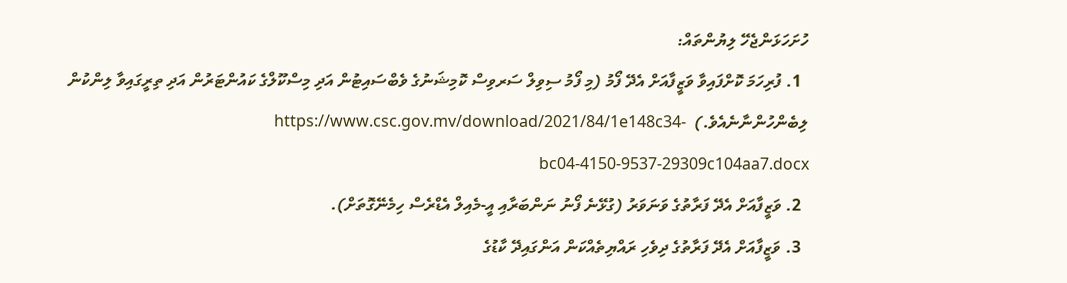ހުށަހަޅަންޖެހޭ ލިޔުންތައް:
  1. ފުރިހަމަ ކޮށްފައިވާ ވަޒީފާއަށް އެދޭ ފޯމު (މި ފޯމު ސިވިލް ސަރވިސް ކޮމިޝަނުގެ ވެބްސައިޓުން އަދި މިސްކޫލްގެ ކައުންޓަރުން އަދި ތިރީގައިވާ ލިންކުން ލިބެންހުންނާނެއެވެ.)  https://www.csc.gov.mv/download/2021/84/1e148c34-bc04-4150-9537-29309c104aa7.docx
  2. ވަޒީފާއަށް އެދޭ ފަރާތުގެ ވަނަވަރު (ގުޅޭނެ ފޯނު ނަންބަރާއި އީ-މެއިލް އެޑްރެސް ހިމެނޭގޮތަށް).
  3. ވަޒީފާއަށް އެދޭ ފަރާތުގެ ދިވެހި ރައްޔިތެއްކަން އަންގައިދޭ ކާޑުގެ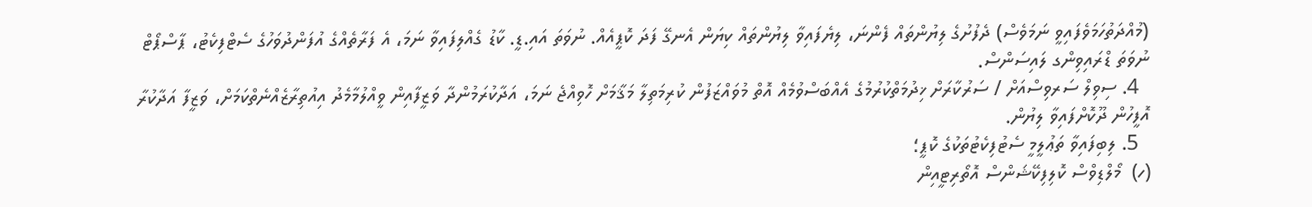(މުއްދަތުހަމަވެފައިވީ ނަމަވެސް) ދެފުށުގެ ލިޔުންތައް ފެންނަ، ލިޔެފައިވާ ލިޔުންތައް ކިޔަން އެނގޭ ފަދަ ކޮޕީއެއް. ނުވަތަ އައި.ޑީ. ކާޑު ގެއްލިފައިވާ ނަމަ، އެ ފަރާތެއްގެ އުފަންދުވަހުގެ ސެޓްފިކެޓު، ޕާސްޕޯޓް ނުވަތަ ޑްރައިވިންގ ލައިސަންސް.
  4. ސިވިލް ސަރވިސްއަށް / ސަރުކާރަށް ޚިދުމަތްކުރުމުގެ އެއްބަސްވުމެއް އޮތް މުވައްޒަފުން ކުރިމަތިލާ މަޤާމަށް ހޮވިއްޖެ ނަމަ، އަދާކުރަމުންދާ ވަޒީފާއިން ވީއްލުމާމެދު އިއުތިރާޒެއްނެތްކަމަށް، ވަޒީފާ އަދާކުރާ އޮފީހުން ދޫކޮށްފައިވާ ލިޔުން.
  5. ލިބިފައިވާ ތަޢުލީމީ ސެޓުފިކެޓުތަކުގެ ކޮޕީ؛
(ހ)  މޯލްޑިވްސް ކޮލިފިކޭޝަންސް އޮތޯރިޓީއިން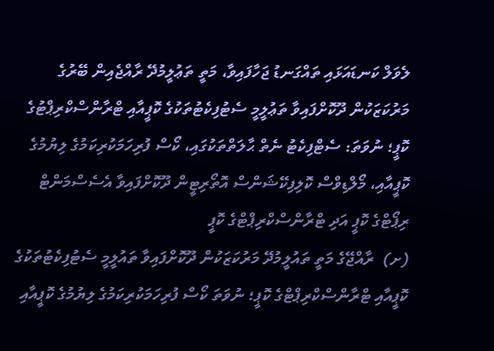ލެވަލް ކަނޑައަޅައި ތައްގަނޑު ޖަހާފައިވާ، މަތީ ތަޢުލީމުދޭ ރާއްޖެއިން ބޭރުގެ މަރުކަޒަކުން ދޫކޮށްފައިވާ ތަޢުލީމީ ސެޓުފިކެޓުތަކުގެ ކޮޕީއާއި ޓްރާންސްކްރިޕްޓުގެ ކޮޕީ؛ ނުވަތަ: ސެޓްފިކެޓު ނެތް ޙާލަތްތަކުގައި، ކޯސް ފުރިހަމަކުރިކަމުގެ ލިޔުމުގެ ކޮޕީއާއި، މޯލްޑިވްސް ކޮލިފިކޭޝަންސް އޮތޯރިޓީން ދޫކޮށްފައިވާ އެސެސްމަންޓް ރިޕޯޓްގެ ކޮޕީ އަދި ޓްރާންސްކްރިޕްޓްގެ ކޮޕީ
(ށ)  ރާއްޖޭގެ މަތީ ތައުލީމުދޭ މަރުކަޒަކުން ދޫކޮށްފައިވާ ތައުލީމީ ސެޓުފިކެޓުތަކުގެ ކޮޕީއާއި ޓްރާންސްކްރިޕްޓްގެ ކޮޕީ؛ ނުވަތަ ކޯސް ފުރިހަމަކުރިކަމުގެ ލިޔުމުގެ ކޮޕީއާއި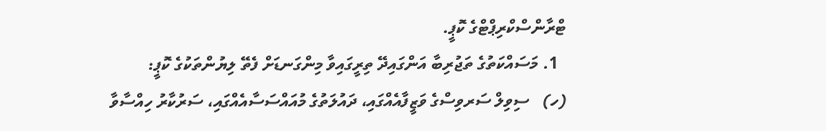ޓްރާންސްކްރިޕްޓްގެ ކޮޕީ.
  1. މަސައްކަތުގެ ތަޖުރިބާ އަންގައިދޭ ތިރީގައިވާ މިންގަނޑަށް ފެތޭ ލިޔުންތަކުގެ ކޮޕީ:
(ހ)   ސިވިލް ސަރވިސްގެ ވަޒީފާއެއްގައި، ދައުލަތުގެ މުއައްސަސާއެއްގައި، ސަރުކާރު ހިއްސާވާ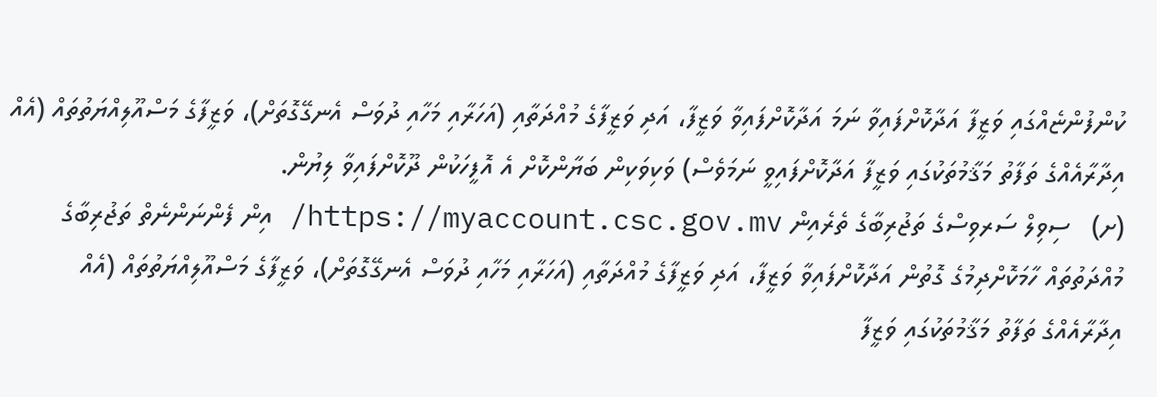ކުންފުންޏެއްގައި ވަޒީފާ އަދާކޮށްފައިވާ ނަމަ އަދާކޮށްފައިވާ ވަޒީފާ، އަދި ވަޒީފާގެ މުއްދަތާއި (އަހަރާއި މަހާއި ދުވަސް އެނގޭގޮތަށް)، ވަޒީފާގެ މަސްއޫލިއްޔަތުތައް (އެއް އިދާރާއެއްގެ ތަފާތު މަޤާމުތަކުގައި ވަޒީފާ އަދާކޮށްފައިވީ ނަމަވެސް) ވަކިވަކިން ބަޔާންކޮށް އެ އޮފީހަކުން ދޫކޮށްފައިވާ ލިޔުން.
(ށ)   ސިވިލް ސަރވިސްގެ ތަޖުރިބާގެ ތެރެއިން https://myaccount.csc.gov.mv/ އިން ފެންނަންނެތް ތަޖުރިބާގެ މުއްދަތުތައް ހާމަކޮށްދިމުގެ ގޮތުން އަދާކޮށްފައިވާ ވަޒީފާ، އަދި ވަޒީފާގެ މުއްދަތާއި (އަހަރާއި މަހާއި ދުވަސް އެނގޭގޮތަށް)، ވަޒީފާގެ މަސްއޫލިއްޔަތުތައް (އެއް އިދާރާއެއްގެ ތަފާތު މަޤާމުތަކުގައި ވަޒީފާ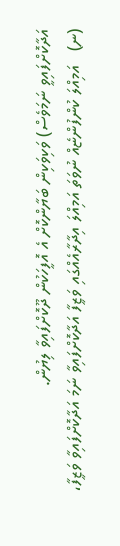އަދާކޮށްފައިވީ ނަމަވެސް) ވަކިވަކިން ބަޔާންކޮށް އެ އޮފީހަކުން ދޫކޮށްފައިވާ ލިޔުން.
(ނ)   އަމިއްލަ ކުންފުންޏެއް ނުވަތަ އަމިއްލަ އިދާރާއެއްގައި ވަޒީފާ އަދާކޮށްފައިވާ ނަމަ އަދާކޮށްފައިވާ ވަޒީފާ،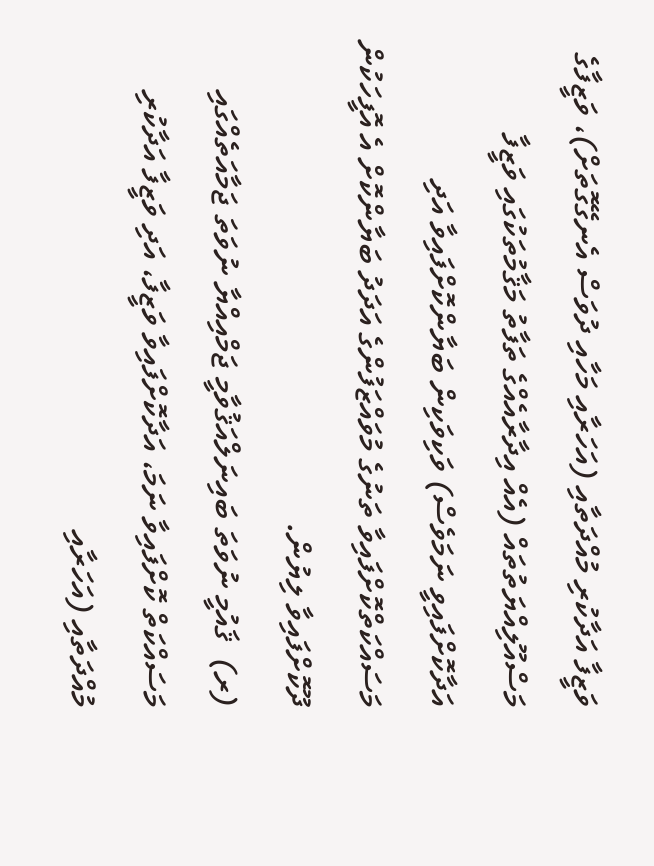ވަޒީފާ އަދާކުރި މުއްދަތާއި (އަހަރާއި މަހާއި ދުވަސް އެނގޭގޮތަށް)، ވަޒީފާގެ މަސްއޫލިއްޔަތުތައް (އެއް އިދާރާއެއްގެ ތަފާތު މަޤާމުތަކުގައި ވަޒީފާ އަދާކޮށްފައިވީ ނަމަވެސް) ވަކިވަކިން ބަޔާންކޮށްފައިވާ އަދި މަސައްކަތްކޮށްފައިވާ ތަނުގެ މުވައްޒަފުންގެ އަދަދު ބަޔާންކޮށް އެ އޮފީހަކުން ދޫކޮށްފައިވާ ލިޔުން.
(ރ)  ޤައުމީ ނުވަތަ ބައިނަލްއަޤުވާމީ ޖަމްއިއްޔާ ނުވަތަ ޖަމާއަތެއްގައި މަސައްކަތް ކޮށްފައިވާ ނަމަ، އަދާކޮށްފައިވާ ވަޒީފާ، އަދި ވަޒީފާ އަދާކުރި މުއްދަތާއި (އަހަރާއި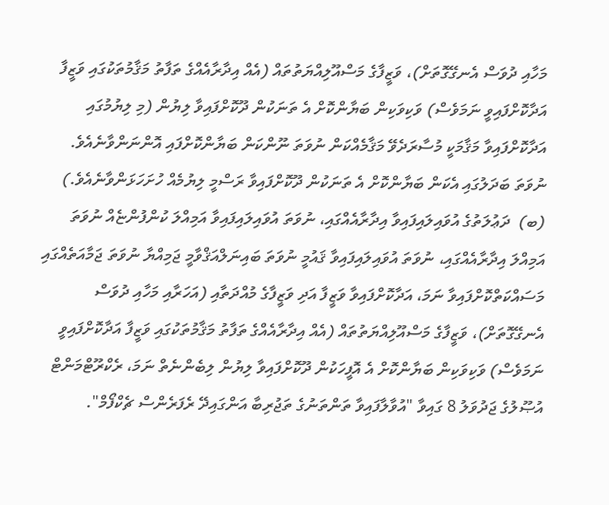މަހާއި ދުވަސް އެނގޭގޮތަށް)، ވަޒީފާގެ މަސްއޫލިއްޔަތުތައް (އެއް އިދާރާއެއްގެ ތަފާތު މަޤާމުތަކުގައި ވަޒީފާ އަދާކޮށްފައިވީ ނަމަވެސް) ވަކިވަކިން ބަޔާންކޮށް އެ ތަނަކުން ދޫކޮށްފައިވާ ލިޔުން (މި ލިޔުމުގައި އަދާކޮށްފައިވާ މަޤާމަކީ މުސާރަދެވޭ މަޤާމެއްކަން ނުވަތަ ނޫންކަން ބަޔާންކޮށްފައި އޮންނަންވާނެއެވެ. ނުވަތަ ބަދަލުގައި އެކަން ބަޔާންކޮށް އެ ތަނަކުން ދޫކޮށްފައިވާ ރަސްމީ ލިޔުމެއް ހުށަހަޅަންވާނެއެވެ.)
(ބ)  ދަޢުލަތުގެ އުވައިލައިފައިވާ އިދާރާއެއްގައި، ނުވަތަ އުވައިލައިފައިވާ އަމިއްލަ ކުންފުންޏެއް ނުވަތަ އަމިއްލަ އިދާރާއެއްގައި، ނުވަތަ އުވައިލައިފައިވާ ޤައުމީ ނުވަތަ ބައިނަލްއަޤްވާމީ ޖަމިއްޔާ ނުވަތަ ޖަމާއަތެއްގައި މަސައްކަތްކޮށްފައިވާ ނަމަ، އަދާކޮށްފައިވާ ވަޒީފާ އަދި ވަޒީފާގެ މުއްދަތާއި (އަހަރާއި މަހާއި ދުވަސް އެނގޭގޮތަށް)، ވަޒީފާގެ މަސްއޫލިއްޔަތުތައް (އެއް އިދާރާއެއްގެ ތަފާތު މަޤާމުތަކުގައި ވަޒީފާ އަދާކޮށްފައިވީ ނަމަވެސް) ވަކިވަކިން ބަޔާންކޮށް އެ އޮފީހަކުން ދޫކޮށްފައިވާ ލިޔުން ލިބެންނެތް ނަމަ، ރެކްރޫޓްމަންޓް އުޞޫލުގެ ޖަދުވަލު 8 ގައިވާ "އުވާލާފައިވާ ތަންތަނުގެ ތަޖުރިބާ އަންގައިދޭ ރެފަރެންސް ޗެކްފޯމް".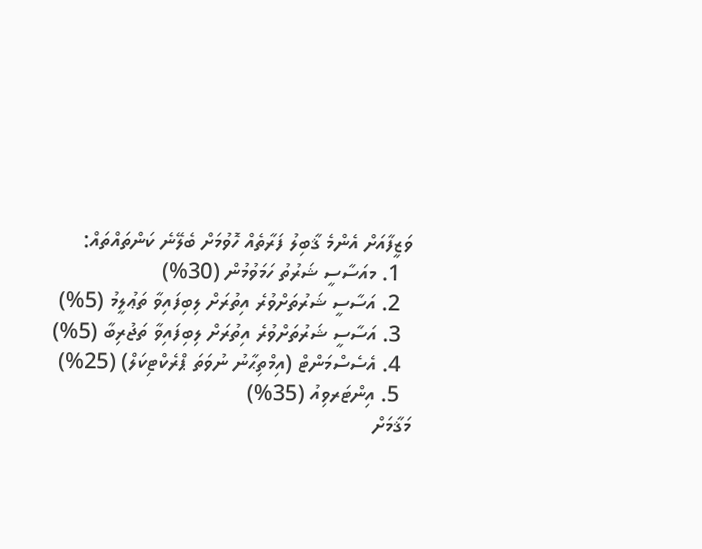ވަޒީފާއަށް އެންމެ ޤާބިލު ފަރާތެއް ހޮވުމަށް ބެލޭނެ ކަންތައްތައް:
  1. މއަސާސީ ޝަރުތު ހަމަވުމުން (30%)
  2. އަސާސީ ޝަރުތަށްވުރެ އިތުރަށް ލިބިފައިވާ ތަޢުލީމު (5%)
  3. އަސާސީ ޝަރުތަށްވުރެ އިތުރަށް ލިބިފައިވާ ތަޖުރިބާ (5%)
  4. އެސެސްމަންޓް (އިމްތިޙާނު ނުވަތަ ޕްރެކްޓިކަލް) (25%)
  5. އިންޓަރވިއު (35%)
މަޤާމަށް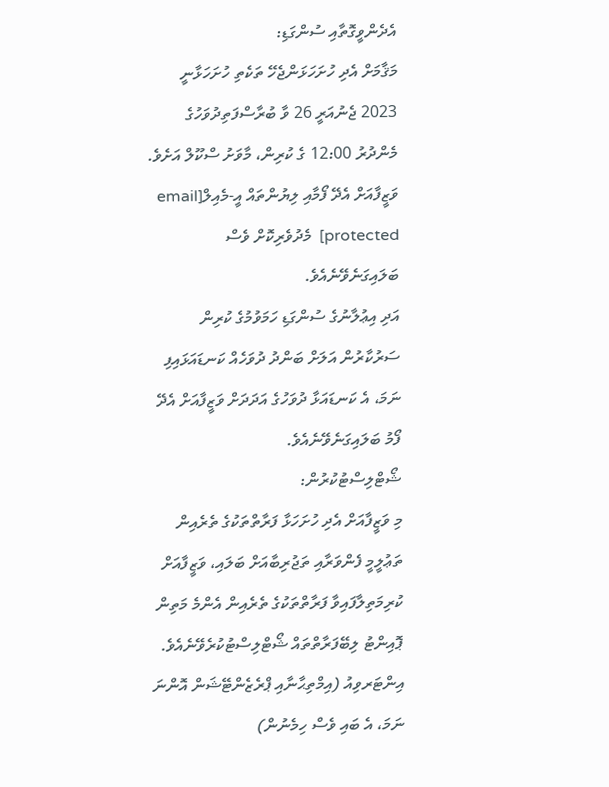އެދެންވީގޮތާއި ސުންގަޑި:
މަޤާމަށް އެދި ހުށަހަޅަންޖެހޭ ތަކެތި ހުށަހަޅާނީ 2023 ޖެނުއަރީ 26 ވާ ބުރާސްފަތިދުވަހުގެ މެންދުރު 12:00 ގެ ކުރިން، މާވަށު ސްކޫލް އަށެވެ. ވަޒީފާއަށް އެދޭ ފޯމާއި ލިޔުންތައް އީ-މެއިލް[email protected]  މެދުވެރިކޮށް ވެސް ބަލައިގަނެވޭނެއެވެ.
އަދި އިޢުލާނުގެ ސުންގަޑި ހަމަވުމުގެ ކުރިން ސަރުކާރުން އަލަށް ބަންދު ދުވަހެއް ކަނޑައަޅައިފި ނަމަ، އެ ކަނޑައަޅާ ދުވަހުގެ އަދަދަށް ވަޒީފާއަށް އެދޭ ފޯމު ބަލައިގަނެވޭނެއެވެ.
ޝޯޓްލިސްޓުކުރުން:
މި ވަޒީފާއަށް އެދި ހުށަހަޅާ ފަރާތްތަކުގެ ތެރެއިން ތަޢުލީމީ ފެންވަރާއި ތަޖުރިބާއަށް ބަލައި، ވަޒީފާއަށް ކުރިމަތިލާފައިވާ ފަރާތްތަކުގެ ތެރެއިން އެންމެ މަތިން ޕޮއިންޓު ލިބޭފަރާތްތައް ޝޯޓްލިސްޓުކުރެވޭނެއެވެ.
އިންޓަރވިއު (އިމްތިޙާނާއި ޕްރެޒެންޓޭޝަން އޮންނަ ނަމަ، އެ ބައި ވެސް ހިމެނުން)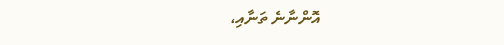އޮންނާނެ ތަނާއި،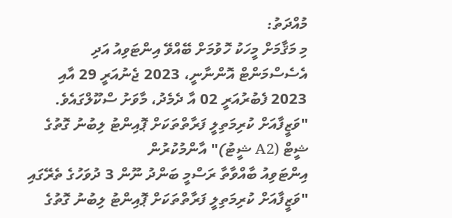މުއްދަތު:
މި މަޤާމަށް މީހަކު ހޮވުމަށް ބޭއްވޭ އިންޓަވިއު އަދި އެސެސްމަންޓް އޮންނާނީ، 2023 ޖެނުއަރީ 29 އާއި 2023 ފެބުރުއަރީ 02 އާ ދެމެދު، މާވަށު ސްކޫލްގައެވެ.
"ވަޒީފާއަށް ކުރިމަތިލީ ފަރާތްތަކަށް ޕޮއިންޓު ލިބުނު ގޮތުގެ ޝީޓް (A2 ޝީޓު)" އާންމުކުރުން
އިންޓަވިއު ބާއްވާތާ ރަސްމީ ބަންދު ނޫން 3 ދުވަހުގެ ތެރޭގައި "ވަޒީފާއަށް ކުރިމަތިލީ ފަރާތްތަކަށް ޕޮއިންޓު ލިބުނު ގޮތުގެ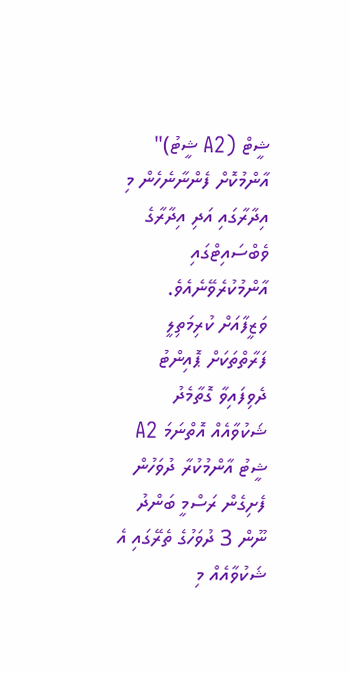ޝީޓް (A2 ޝީޓު)" އާންމުކޮށް ފެންނާނެހެން މި އިދާރާގައި އަދި އިދާރާގެ ވެބްސައިޓްގައި އާންމުކުރެވޭނެއެވެ. ވަޒީފާއަށް ކުރިމަތިލީ ފަރާތްތަކަށް ޕޮއިންޓު ދެވިފައިވާ ގޮތާމެދު ޝަކުވާއެއް އޮތްނަމަ A2 ޝީޓު އާންމުކުރާ ދުވަހުން ފެށިގެން ރަސްމީ ބަންދު ނޫން 3 ދުވަހުގެ ތެރޭގައި އެ ޝަކުވާއެއް މި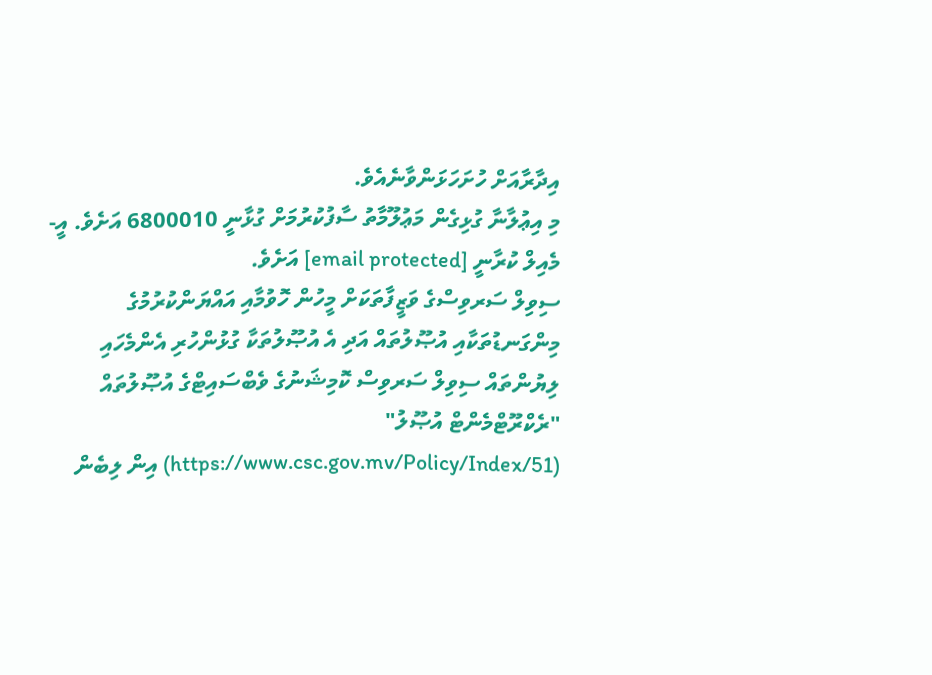އިދާރާއަށް ހުށަހަޅަންވާނެއެވެ.
މި އިޢުލާނާ ގުޅިގެން މަޢުލޫމާތު ސާފުކުރުމަށް ގުޅާނީ 6800010 އަށެވެ. އީ-މެއިލް ކުރާނީ [email protected] އަށެވެ.
ސިވިލް ސަރވިސްގެ ވަޒީފާތަކަށް މީހުން ހޮވުމާއި އައްޔަންކުރުމުގެ މިންގަނޑުތަކާއި އުޞޫލުތައް އަދި އެ އުޞޫލުތަކާ ގުޅުންހުރި އެންމެހައި ލިޔުންތައް ސިވިލް ސަރވިސް ކޮމިޝަނުގެ ވެބްސައިޓްގެ އުޞޫލުތައް "ރެކްރޫޓްމެންޓް އުޞޫލު" (https://www.csc.gov.mv/Policy/Index/51) އިން ލިބެން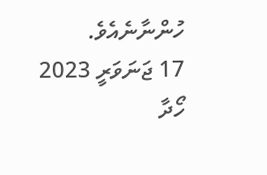ހުންނާނެއެވެ.
17 ޖަނަވަރީ 2023
ހޯދާ